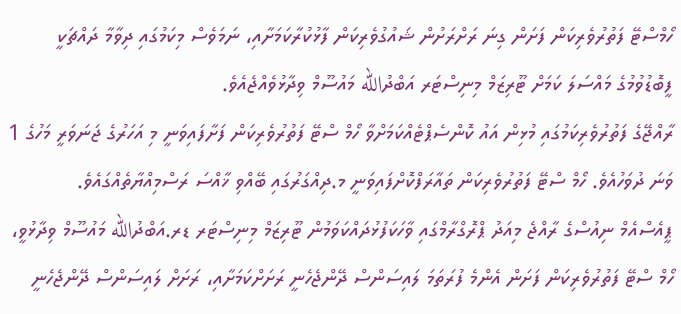ހޯމްސްޓޭ ފަތުރުވެރިކަން ފަށަން ގިނަ ރަށްރަށުން ޝައުގުވެރިކަން ފާޅުކުރާކަމަށާއި، ނަމަވެސް މިކަމުގައި ދިވާމާ ދައްޗަކީ ފީބޮޑުވުމުގެ މައްސަލަ ކަމަށް ޓޫރިޒަމް މިނިސްޓަރ އަބްދުالله މައުސޫމް ވިދާޅުވެއްޖެއެވެ.
ރާއްޖޭގެ ފަތުރުވެރިކަމުގައި މުޅިން އައު ކޮންސެޕްޓެއްކަމަށްވާ ހޯމް ސްޓޭ ފަތުރުވެރިކަން ފަށާފައިވަނީ މި އަހަރުގެ ޖަނަވަރީ މަހުގެ 1 ވަނަ ދުވަހުއެވެ. ހޯމް ސްޓޭ ފަތުރުވެރިކަން ތައާރަފްކޮށްފައިވަނީ މ.ދިއްގަރުގައި ބޭއްވި ޚާއްސަ ރަސްމިއްޔާތެއްގައެވެ.
ޕީއެސްއެމް ނިއުސްގެ ރާއްޖެ މިއަދު ޕްރޮގްރާމްގައި ވާހަކަފުޅުދައްކަވަމުން ޓޫރިޒަމް މިނިސްޓަރ ޑރ.އަބްދުالله މައުސޫމް ވިދާޅުވީ، ހޯމް ސްޓޭ ފަތުރުވެރިކަން ފަށަން އެންމެ ފުރަތަމަ ލައިސަންސް ދޭންޖެހެނީ ރަށަށްކަމަށާއި، ރަށަށް ލައިސަންސް ދޭންޖެހެނީ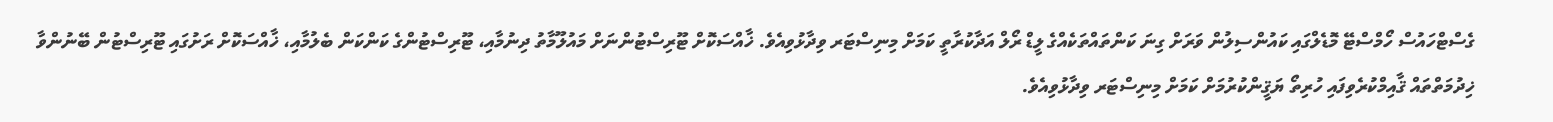ގެސްޓްހައުސް ހޯމްސްޓޭ މޮޑެލްގައި ކައުންސިލުން ވަރަށް ގިނަ ކަންތައްތަކެއްގެ ލީޑް ރޯލް އަދާކުރާތީ ކަމަށް މިނިސްޓަރ ވިދާޅުވިއެވެ. ޚާއްސަކޮށް ޓޫރިސްޓުންނަށް މައުލޫމާތު ދިނުމާއި، ޓޫރިސްޓުންގެ ކަންކަން ބެލުމާއި، ޚާއްސަކޮށް ރަށުގައި ޓޫރިސްޓުން ބޭނުންވާ ޚިދުމަތްތައް ޤާއިމްކުރެވިފައި ހުރިތޯ ޔަޤީންކުރުމަށް ކަމަށް މިނިސްޓަރ ވިދާޅުވިއެވެ.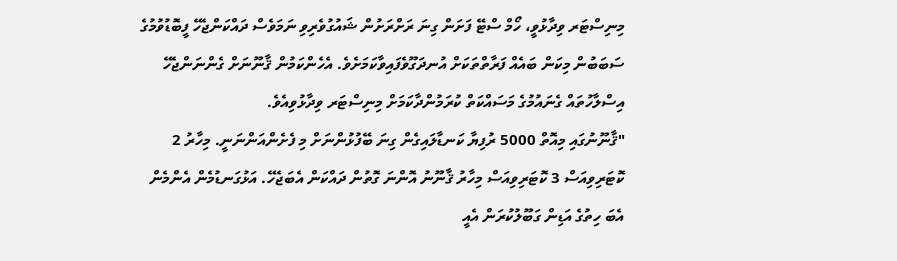މިނިސްޓަރ ވިދާޅުވީ، ހޯމް ސްޓޭ ފަށަން ގިނަ ރަށްރަށުން ޝައުގުވެރިވި ނަމަވެސް ދައްކަންޖެހޭ ފީބޮޑުވުމުގެ ސަބަބުން މިކަން ބައެއް ފަރާތްތަކަށް އުނދަގޫވެފައިވާކަމަށެވެ. އެހެންކަމުން ޤާނޫނަށް ގެންނަންޖެހޭ އިސްލާހުތައް ގެނައުމުގެ މަސައްކަތް ކުރަމުންދާކަމަށް މިނިސްޓަރ ވިދާޅުވިއެވެ.
"ޤާނޫނުގައި މިއޮތް 5000 ރުފިޔާ ކަނޑާލައިގެން ގިނަ ބޭފުޅުންނަށް މި ފެށެންއަންނަނީ. މިހާރު 2 ކޮޓަރިވިއަސް 3 ކޮޓަރިވިއަސް މިހާރު ޤާނޫނު އޮންނަ ގޮތުން ދައްކަން އެބަޖެހޭ. އަޅުގަނޑުމެން އެންމެން އެބަ ހިތުގެ އަޑިން ގަބޫލުކުރަން އެއީ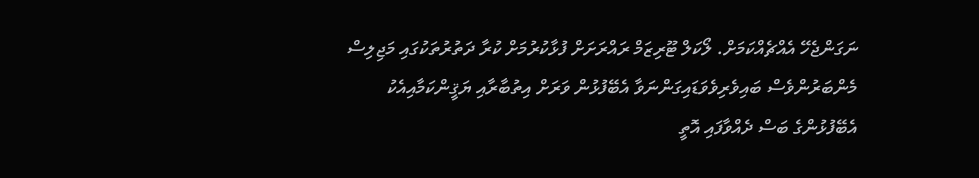ނަގަންޖެހޭ އެއްޗެއްކަމަށް. ލޯކަލް ޓޫރިޒަމް ރައްރަށަށް ފުޅާކުރުމަށް ކުރާ ދަތުރުތަކުގައި މަޖިލިސް މެންބަރުންވެސް ބައިވެރިވެވަޑައިގަންނަވާ އެބޭފުޅުން ވަރަށް އިތުބާރާއި ޔަޤީންކަމާއިއެކު އެބޭފުޅުންގެ ބަސް ދެއްވާފައި އޮތީ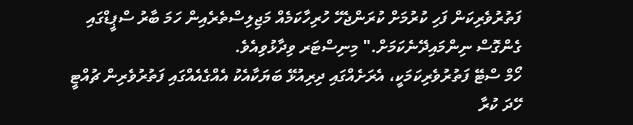ފަތުރުވެރިކަން ފަހި ކުރުމަށް ކުރަންޖެހޭ ހުރިހާކަމެއް މަޖިލިސްތެރެއިން ހަމަ ބާރު ސްޕީޑްގައި ގެންގޮސް ނިންމައިދޭނެކަމަށް." މިނިސްޓަރ ވިދާޅުވިއެވެ.
ހޯމް ސްޓޭ ފަތުރުވެރިކަމަކީ، އެރަށެއްގައި ދިރިއުޅޭ ބަޔަކާއެކު އެއްގެއެއްގައި ފަތުރުވެރިން ޗުއްޓީ ހޭދަ ކުރާ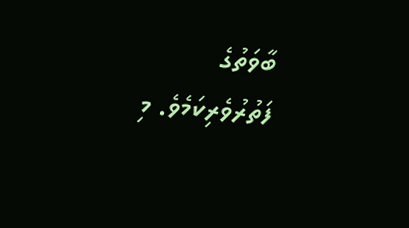ބާވަތުގެ ފަތުރުވެރިކަމެވެ. މި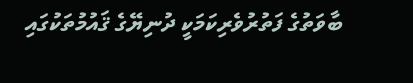ބާވަތުގެ ފަތުރުވެރިކަމަކީ ދުނިޔޭގެ ޤައުމުތަކުގައި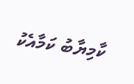ކާމިޔާބު ކަމާއެކު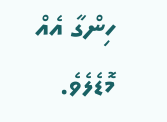ހިންގާ އެއް މޮޑެލެވެ.